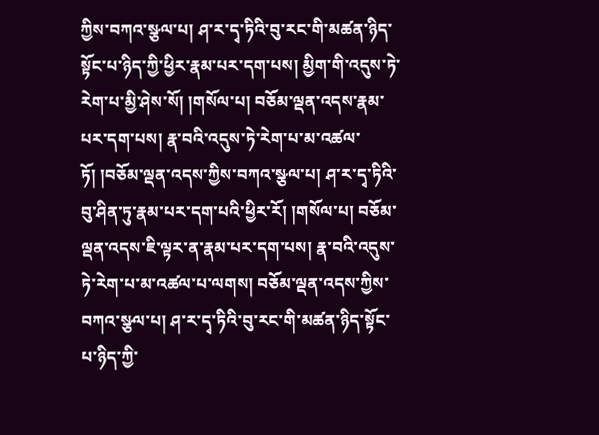ཀྱིས་བཀའ་སྩལ་པ། ཤ་ར་དྭ་ཏིའི་བུ་རང་གི་མཚན་ཉིད་སྟོང་པ་ཉིད་ཀྱི་ཕྱིར་རྣམ་པར་དག་པས། མྱིག་གི་འདུས་ཏེ་རེག་པ་མྱི་ཤེས་སོ། །གསོལ་པ། བཅོམ་ལྡན་འདས་རྣམ་པར་དག་པས། རྣ་བའི་འདུས་ཏེ་རེག་པ་མ་འཚལ་ཏོ། །བཅོམ་ལྡན་འདས་ཀྱིས་བཀའ་སྩལ་པ། ཤ་ར་དྭ་ཏིའི་བུ་ཤིན་ཏུ་རྣམ་པར་དག་པའི་ཕྱིར་རོ། །གསོལ་པ། བཅོམ་ལྡན་འདས་ཇི་ལྟར་ན་རྣམ་པར་དག་པས། རྣ་བའི་འདུས་ཏེ་རེག་པ་མ་འཚལ་པ་ལགས། བཅོམ་ལྡན་འདས་ཀྱིས་བཀའ་སྩལ་པ། ཤ་ར་དྭ་ཏིའི་བུ་རང་གི་མཚན་ཉིད་སྟོང་པ་ཉིད་ཀྱི་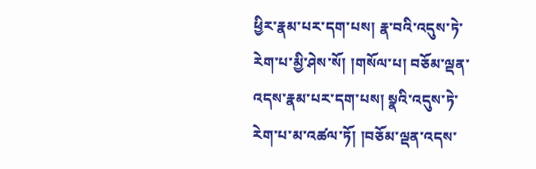ཕྱིར་རྣམ་པར་དག་པས། རྣ་བའི་འདུས་ཏེ་རེག་པ་མྱི་ཤེས་སོ། །གསོལ་པ། བཅོམ་ལྡན་འདས་རྣམ་པར་དག་པས། སྣའི་འདུས་ཏེ་རེག་པ་མ་འཚལ་ཏོ། །བཅོམ་ལྡན་འདས་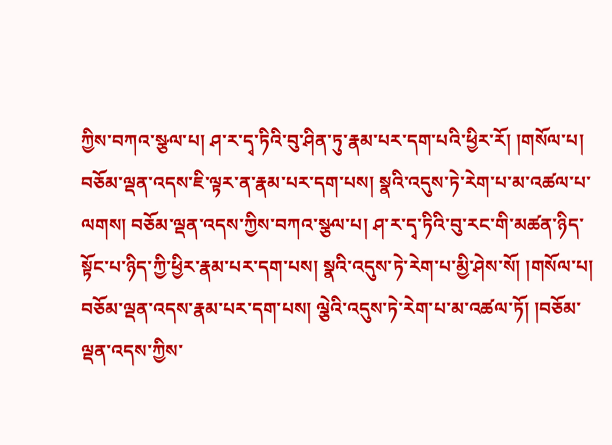ཀྱིས་བཀའ་སྩལ་པ། ཤ་ར་དྭ་ཏིའི་བུ་ཤིན་ཏུ་རྣམ་པར་དག་པའི་ཕྱིར་རོ། །གསོལ་པ། བཅོམ་ལྡན་འདས་ཇི་ལྟར་ན་རྣམ་པར་དག་པས། སྣའི་འདུས་ཏེ་རེག་པ་མ་འཚལ་པ་ལགས། བཅོམ་ལྡན་འདས་ཀྱིས་བཀའ་སྩལ་པ། ཤ་ར་དྭ་ཏིའི་བུ་རང་གི་མཚན་ཉིད་སྟོང་པ་ཉིད་ཀྱི་ཕྱིར་རྣམ་པར་དག་པས། སྣའི་འདུས་ཏེ་རེག་པ་མྱི་ཤེས་སོ། །གསོལ་པ། བཅོམ་ལྡན་འདས་རྣམ་པར་དག་པས། ལྕེའི་འདུས་ཏེ་རེག་པ་མ་འཚལ་ཏོ། །བཅོམ་ལྡན་འདས་ཀྱིས་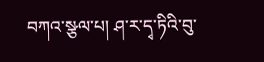བཀའ་སྩལ་པ། ཤ་ར་དྭ་ཏིའི་བུ་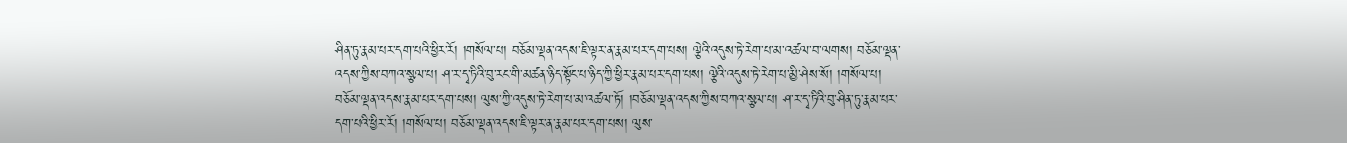ཤིན་ཏུ་རྣམ་པར་དག་པའི་ཕྱིར་རོ། །གསོལ་པ། བཅོམ་ལྡན་འདས་ཇི་ལྟར་ན་རྣམ་པར་དག་པས། ལྕེའི་འདུས་ཏེ་རེག་པ་མ་འཚལ་བ་ལགས། བཅོམ་ལྡན་འདས་ཀྱིས་བཀའ་སྩལ་པ། ཤ་ར་དྭ་ཏིའི་བུ་རང་གི་མཚན་ཉིད་སྟོང་པ་ཉིད་ཀྱི་ཕྱིར་རྣམ་པར་དག་པས། ལྕེའི་འདུས་ཏེ་རེག་པ་མྱི་ཤེས་སོ། །གསོལ་པ། བཅོམ་ལྡན་འདས་རྣམ་པར་དག་པས། ལུས་ཀྱི་འདུས་ཏེ་རེག་པ་མ་འཚལ་ཏོ། །བཅོམ་ལྡན་འདས་ཀྱིས་བཀའ་སྩལ་པ། ཤ་ར་དྭ་ཏིའི་བུ་ཤིན་ཏུ་རྣམ་པར་དག་པའི་ཕྱིར་རོ། །གསོལ་པ། བཅོམ་ལྡན་འདས་ཇི་ལྟར་ན་རྣམ་པར་དག་པས། ལུས་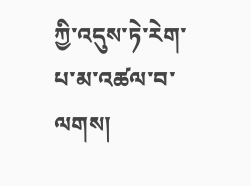ཀྱི་འདུས་ཏེ་རེག་པ་མ་འཚལ་བ་ལགས།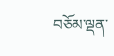བཅོམ་ལྡན་